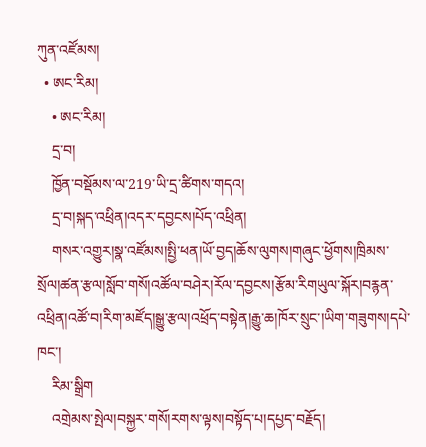ཀུན་འཛོམས།
  • ཨང་རིམ།
    • ཨང་རིམ།
    དྲ་བ།
    ཁྱོན་བསྡོམས་ལ་219་ཡི་དྲ་ཚིགས་གདའ།
    དྲ་བ།སྐད་འཕྲིན།འདར་དབྱངས།པོད་འཕྲིན།
    གསར་འགྱུར།སྣ་འཛོམས།སྤྱི་ཕན།ཡོ་བྱད།ཆོས་ལུགས།གཞུང་ཕྱོགས།ཁྲིམས་སྲོལ།ཚན་རྩལ།སློབ་གསོ།འཚོལ་བཤེར།རོལ་དབྱངས།རྩོམ་རིགཡུལ་སྐོར།བརྙན་འཕྲིན།འཚོ་བ།རིག་མཛོད།སྒྱུ་རྩལ།འཕྲོད་བསྟེན།རྒྱུ་ཆ།ཁོར་སྲུང་།ཡིག་གཟུགས།དཔེ་ཁང་།
    རིམ་སྒྲིག
    འགྲེམས་སྤེལ།བསྐྱར་གསོ།རགས་ལྟས།བསྟོད་པ།དཔྱད་བརྗོད།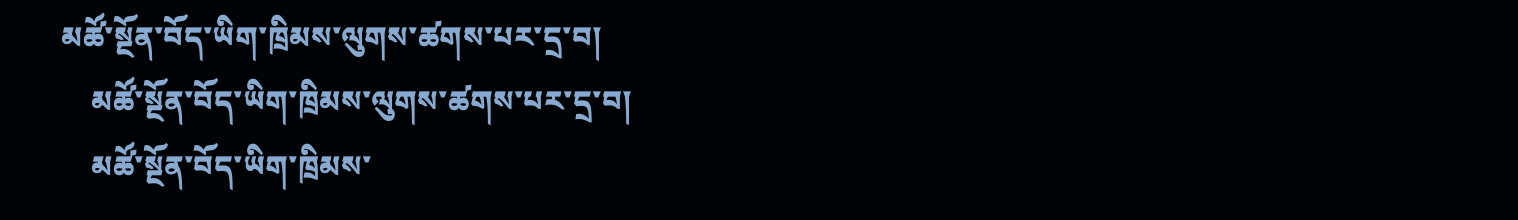མཚོ་སྔོན་བོད་ཡིག་ཁྲིམས་ལུགས་ཚགས་པར་དྲ་བ།
    མཚོ་སྔོན་བོད་ཡིག་ཁྲིམས་ལུགས་ཚགས་པར་དྲ་བ།
    མཚོ་སྔོན་བོད་ཡིག་ཁྲིམས་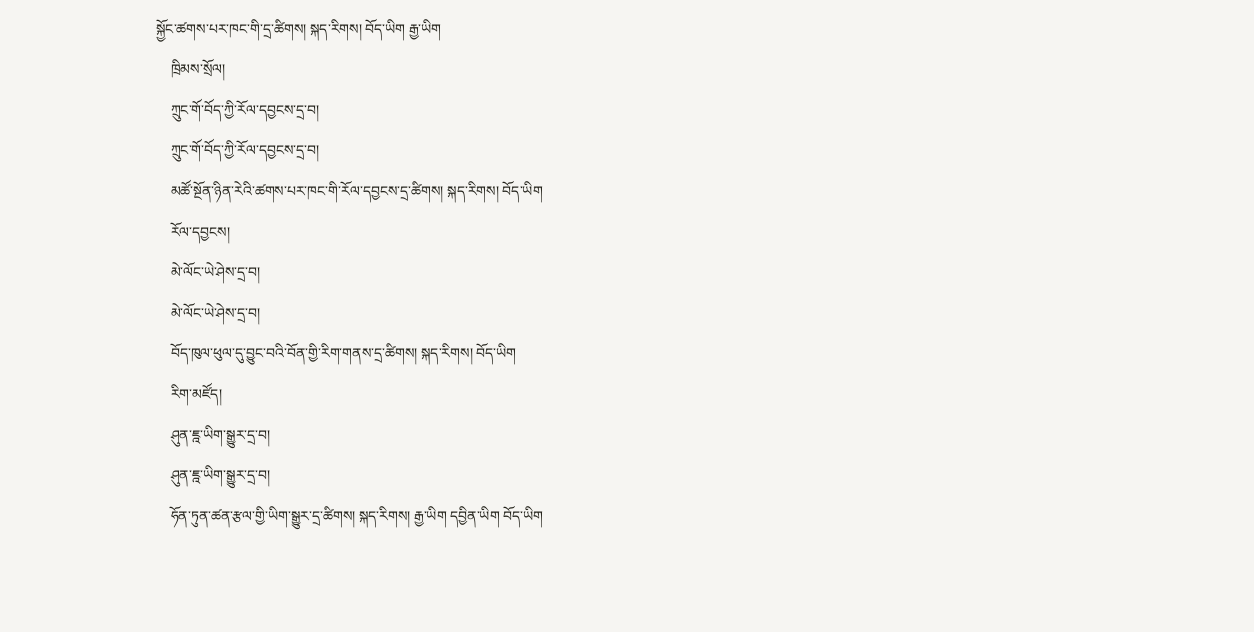སྐྱོང་ཚགས་པར་ཁང་གི་དྲ་ཚིགས། སྐད་རིགས། བོད་ཡིག རྒྱ་ཡིག
    ཁྲིམས་སྲོལ།
    ཀྲུང་གོ་བོད་ཀྱི་རོལ་དབྱངས་དྲ་བ།
    ཀྲུང་གོ་བོད་ཀྱི་རོལ་དབྱངས་དྲ་བ།
    མཚོ་སྔོན་ཉིན་རེའི་ཚགས་པར་ཁང་གི་རོལ་དབྱངས་དྲ་ཚིགས། སྐད་རིགས། བོད་ཡིག
    རོལ་དབྱངས།
    མེ་ལོང་ཡེ་ཤེས་དྲ་བ།
    མེ་ལོང་ཡེ་ཤེས་དྲ་བ།
    བོད་ཁུལ་ཕུལ་དུ་བྱུང་བའི་བོན་གྱི་རིག་གནས་དྲ་ཚིགས། སྐད་རིགས། བོད་ཡིག
    རིག་མཛོད།
    ཤུན་ཇྰ་ཡིག་སྒྱུར་དྲ་བ།
    ཤུན་ཇྰ་ཡིག་སྒྱུར་དྲ་བ།
    ཧོན་ཏུན་ཚན་རྩལ་གྱི་ཡིག་སྒྱུར་དྲ་ཚིགས། སྐད་རིགས། རྒྱ་ཡིག དབྱིན་ཡིག བོད་ཡིག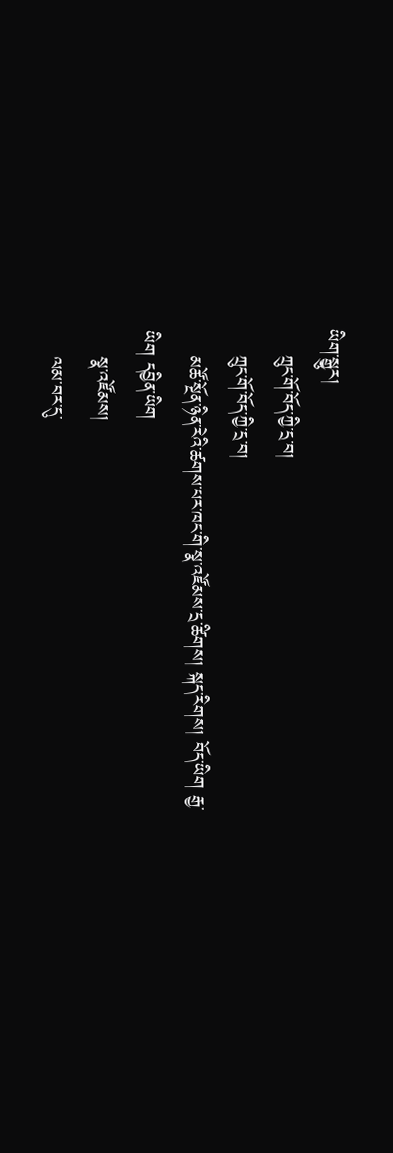ཡིག་སྒྱུར།
    ཀྲུང་གོ་བོད་ཀྱི་དྲ་བ།
    ཀྲུང་གོ་བོད་ཀྱི་དྲ་བ།
    མཚོ་སྔོན་ཉིན་རེའི་ཚགས་པར་ཁང་གི་སྣ་འཛོམས་དྲ་ཚིགས། སྐད་རིགས། བོད་ཡིག རྒྱ་ཡིག དབྱིན་ཡིག
    སྣ་འཛོམས།
    ལམ་བར་དུ་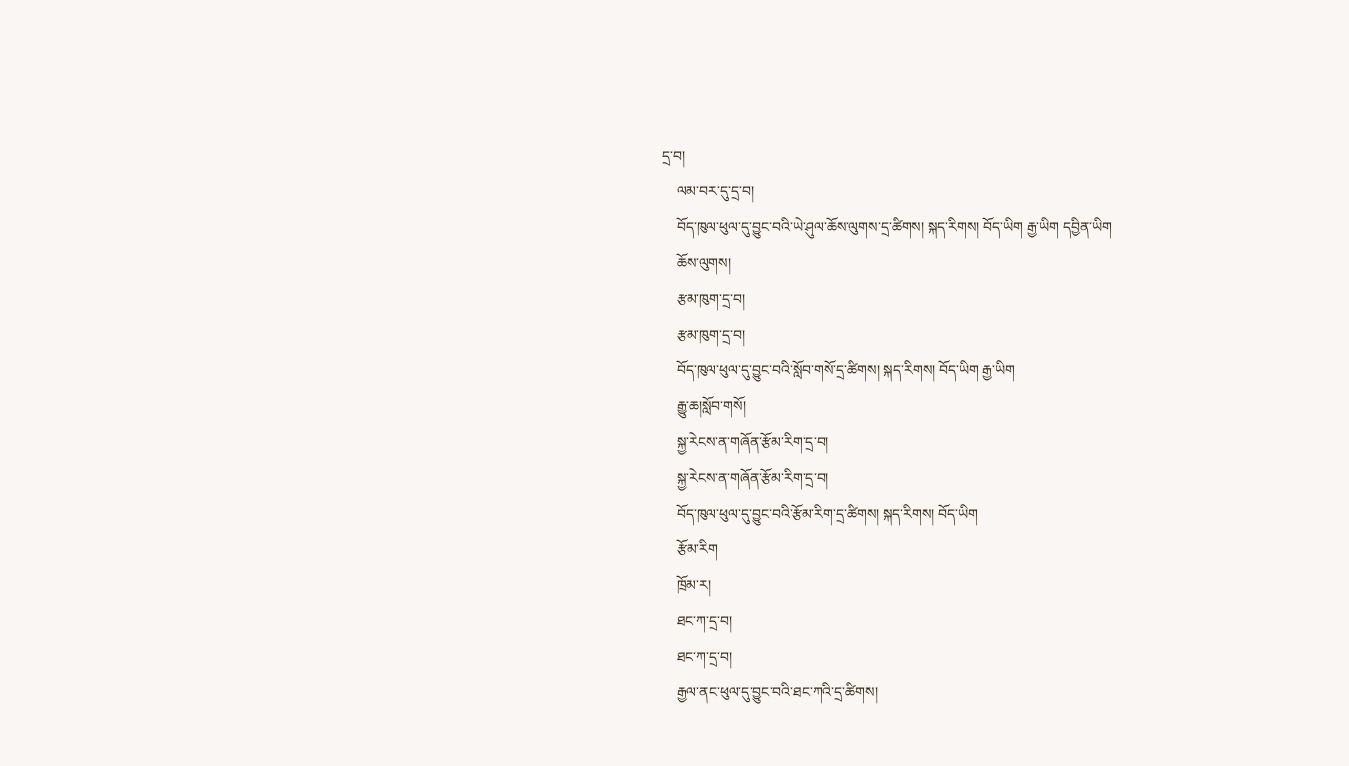དྲ་བ།
    ལམ་བར་དུ་དྲ་བ།
    བོད་ཁུལ་ཕུལ་དུ་བྱུང་བའི་ཡེ་ཤུལ་ཆོས་ལུགས་དྲ་ཚིགས། སྐད་རིགས། བོད་ཡིག རྒྱ་ཡིག དབྱིན་ཡིག
    ཆོས་ལུགས།
    རྩམ་ཁུག་དྲ་བ།
    རྩམ་ཁུག་དྲ་བ།
    བོད་ཁུལ་ཕུལ་དུ་བྱུང་བའི་སློབ་གསོ་དྲ་ཚིགས། སྐད་རིགས། བོད་ཡིག རྒྱ་ཡིག
    རྒྱུ་ཆ།སློབ་གསོ།
    སྐྱ་རེངས་ན་གཞོན་རྩོམ་རིག་དྲ་བ།
    སྐྱ་རེངས་ན་གཞོན་རྩོམ་རིག་དྲ་བ།
    བོད་ཁུལ་ཕུལ་དུ་བྱུང་བའི་རྩོམ་རིག་དྲ་ཚིགས། སྐད་རིགས། བོད་ཡིག
    རྩོམ་རིག
    ཁྲོམ་ར།
    ཐང་ཀ་དྲ་བ།
    ཐང་ཀ་དྲ་བ།
    རྒྱལ་ནང་ཕུལ་དུ་བྱུང་བའི་ཐང་ཀའི་དྲ་ཚིགས།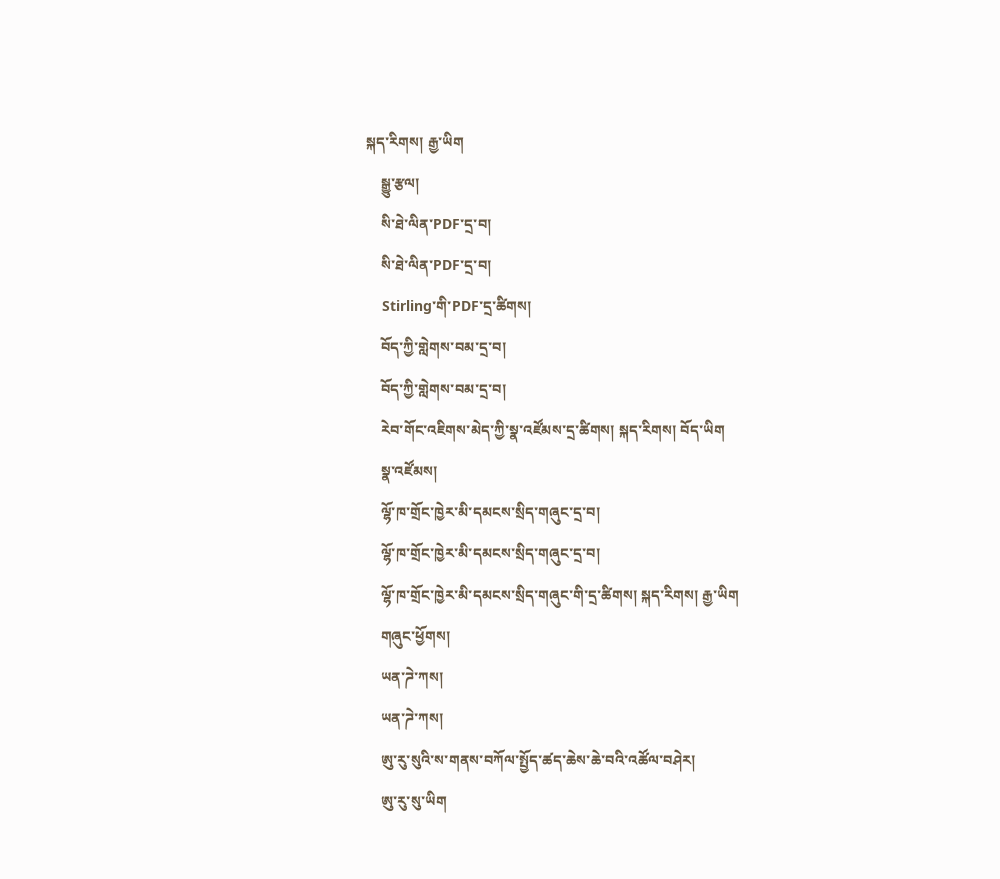སྐད་རིགས། རྒྱ་ཡིག
    སྒྱུ་རྩལ།
    སི་ཐེ་ལིན་PDF་དྲ་བ།
    སི་ཐེ་ལིན་PDF་དྲ་བ།
    Stirling་གི་PDF་དྲ་ཚིགས།
    བོད་ཀྱི་གླེགས་བམ་དྲ་བ།
    བོད་ཀྱི་གླེགས་བམ་དྲ་བ།
    རེབ་གོང་འཇིགས་མེད་ཀྱི་སྣ་འཛོམས་དྲ་ཚིགས། སྐད་རིགས། བོད་ཡིག
    སྣ་འཛོམས།
    ལྷོ་ཁ་གྲོང་ཁྱེར་མི་དམངས་སྲིད་གཞུང་དྲ་བ།
    ལྷོ་ཁ་གྲོང་ཁྱེར་མི་དམངས་སྲིད་གཞུང་དྲ་བ།
    ལྷོ་ཁ་གྲོང་ཁྱེར་མི་དམངས་སྲིད་གཞུང་གི་དྲ་ཚིགས། སྐད་རིགས། རྒྱ་ཡིག
    གཞུང་ཕྱོགས།
    ཡན་ཌེ་ཀས།
    ཡན་ཌེ་ཀས།
    ཨུ་རུ་སུའི་ས་གནས་བཀོལ་སྤྱོད་ཚད་ཆེས་ཆེ་བའི་འཚོལ་བཤེར།
    ཨུ་རུ་སུ་ཡིག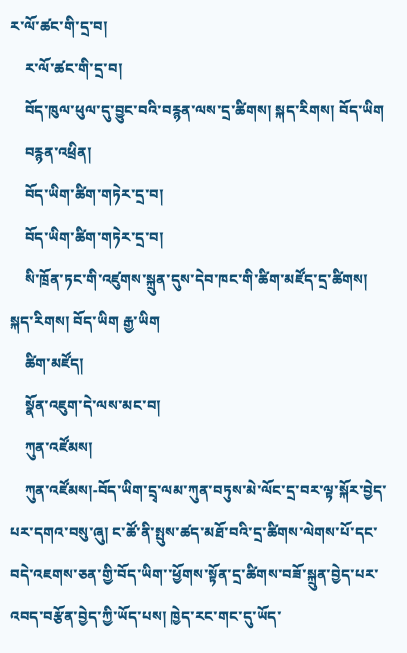ར་ལོ་ཚང་གི་དྲ་བ།
    ར་ལོ་ཚང་གི་དྲ་བ།
    བོད་ཁུལ་ཕུལ་དུ་བྱུང་བའི་བརྙན་ལས་དྲ་ཚིགས། སྐད་རིགས། བོད་ཡིག
    བརྙན་འཕྲིན།
    བོད་ཡིག་ཚིག་གཏེར་དྲ་བ།
    བོད་ཡིག་ཚིག་གཏེར་དྲ་བ།
    སི་ཁྲོན་ཏང་གི་འཛུགས་སྐྲུན་དུས་དེབ་ཁང་གི་ཚིག་མཛོད་དྲ་ཚིགས། སྐད་རིགས། བོད་ཡིག རྒྱ་ཡིག
    ཚིག་མཛོད།
    སྣོན་འཇུག་དེ་ལས་མང་བ།
    ཀུན་འཛོམས།
    ཀུན་འཛོམས།-བོད་ཡིག་དྲྭ་ལམ་ཀུན་བཏུས་མེ་ལོང་དྲ་བར་ལྟ་སྐོར་བྱེད་པར་དགའ་བསུ་ཞུ། ང་ཚོ་ནི་སྤུས་ཚད་མཐོ་བའི་དྲ་ཚིགས་ལེགས་པོ་དང་བདེ་འཇགས་ཅན་གྱི་བོད་ཡིག་་ཕྱོགས་སྟོན་དྲ་ཚིགས་བཟོ་སྐྲུན་བྱེད་པར་འབད་བརྩོན་བྱེད་ཀྱི་ཡོད་པས། ཁྱེད་རང་གང་དུ་ཡོད་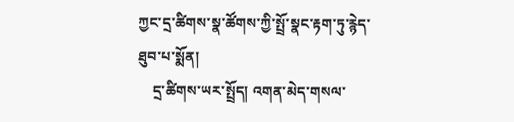ཀྱང་དྲ་ཚིགས་སྣ་ཚོགས་ཀྱི་སྤྲོ་སྣང་རྟག་ཏུ་རྙེད་ཐུབ་པ་སྨོན།
    དྲ་ཚིགས་ཡར་སྤྲོད། འགན་མེད་གསལ་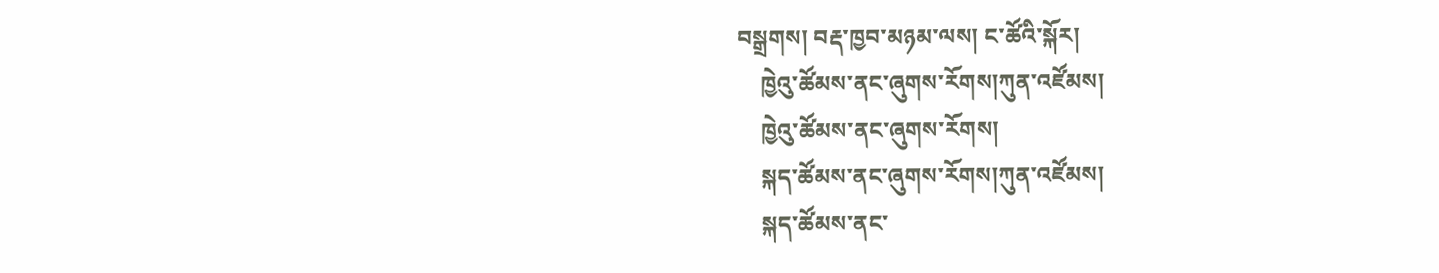བསྒྲགས། བརྡ་ཁྱབ་མཉམ་ལས། ང་ཚོའི་སྐོར།
    ཁྱེའུ་ཚོམས་ནང་ཞུགས་རོགས།ཀུན་འཛོམས།
    ཁྱེའུ་ཚོམས་ནང་ཞུགས་རོགས།
    སྐད་ཚོམས་ནང་ཞུགས་རོགས།ཀུན་འཛོམས།
    སྐད་ཚོམས་ནང་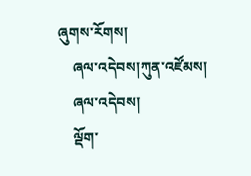ཞུགས་རོགས།
    ཞལ་འདེབས།ཀུན་འཛོམས།
    ཞལ་འདེབས།
    ལྡོག་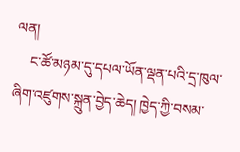ལན།
    ང་ཚོ་མཉམ་དུ་དཔལ་ཡོན་ལྡན་པའི་དྲ་ཁུལ་ཞིག་འཛུགས་སྐྲུན་བྱེད་ཆེད། ཁྱེད་ཀྱི་བསམ་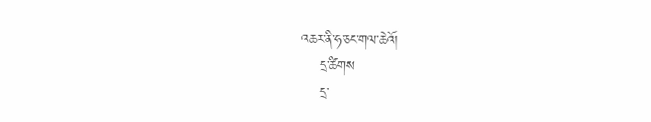འཆར་ནི་ཧ་ཅང་གལ་ཆེའོ།
    དྲ་ཚིགས
    དྲ་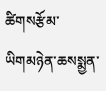ཚིགསརྩོམ་ཡིགམཉེན་ཆསསྨྱན་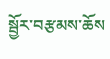སྦྱོར་བརྩམས་ཆོས